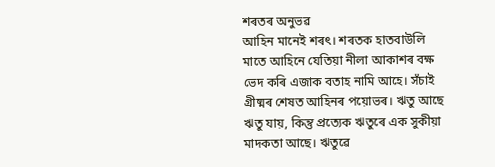শৰতৰ অনুভৱ
আহিন মানেই শৰৎ। শৰতক হাতবাউলি মাতে আহিনে যেতিয়া নীলা আকাশৰ বক্ষ ভেদ কৰি এজাক বতাহ নামি আহে। সঁচাই গ্রীষ্মৰ শেষত আহিনৰ পয়োভৰ। ঋতু আছে ঋতু যায়, কিন্তু প্রত্যেক ঋতুৰে এক সুকীয়া মাদকতা আছে। ঋতুৱে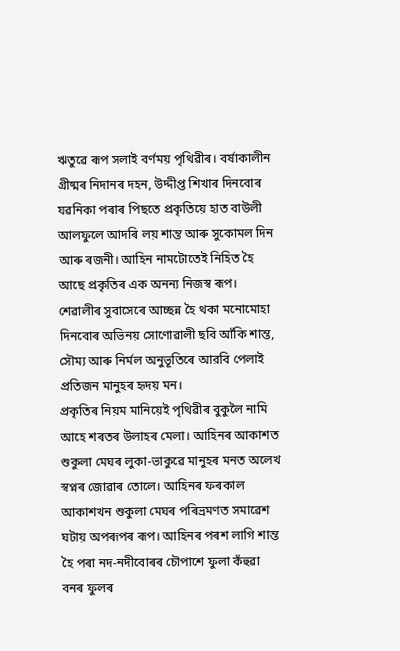ঋতুৱে ৰূপ সলাই বর্ণময় পৃথিৱীৰ। বর্ষাকালীন গ্ৰীষ্মৰ নিদানৰ দহন, উদ্দীপ্ত শিখাৰ দিনবোৰ যৱনিকা পৰাৰ পিছতে প্রকৃতিয়ে হাত বাউলী আলফুলে আদৰি লয় শান্ত আৰু সুকোমল দিন আৰু ৰজনী। আহিন নামটোতেই নিহিত হৈ আছে প্ৰকৃতিৰ এক অনন্য নিজস্ব ৰূপ। শেৱালীৰ সুবাসেৰে আচ্ছন্ন হৈ থকা মনোমোহা দিনবোৰ অভিনয় সোণোৱালী ছবি আঁকি শান্ত, সৌম্য আৰু নিৰ্মল অনুভূতিৰে আরবি পেলাই প্রতিজন মানুহৰ হৃদয় মন।
প্ৰকৃতিৰ নিয়ম মানিয়েই পৃথিৱীৰ বুকুলৈ নামি আহে শৰতৰ উলাহৰ মেলা। আহিনৰ আকাশত শুকুলা মেঘৰ লুকা-ভাকুৱে মানুহৰ মনত অলেখ স্বপ্নৰ জোৱাৰ তোলে। আহিনৰ ফৰকাল আকাশখন শুকুলা মেঘৰ পৰিভ্ৰমণত সমাৱেশ ঘটায় অপৰূপৰ ৰূপ। আহিনৰ পৰশ লাগি শান্ত হৈ পৰা নদ-নদীবোৰৰ চৌপাশে ফুলা কঁহুৱা বনৰ ফুলৰ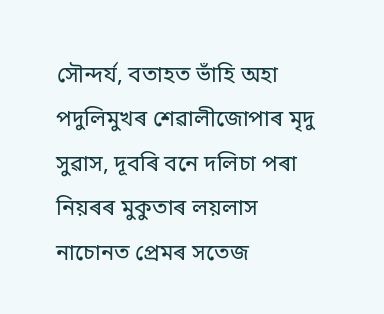সৌন্দৰ্য, বতাহত ভাঁহি অহা পদুলিমুখৰ শেৱালীজোপাৰ মৃদু সুৱাস, দূবৰি বনে দলিচা পৰা নিয়ৰৰ মুকুতাৰ লয়লাস নাচোনত প্ৰেমৰ সতেজ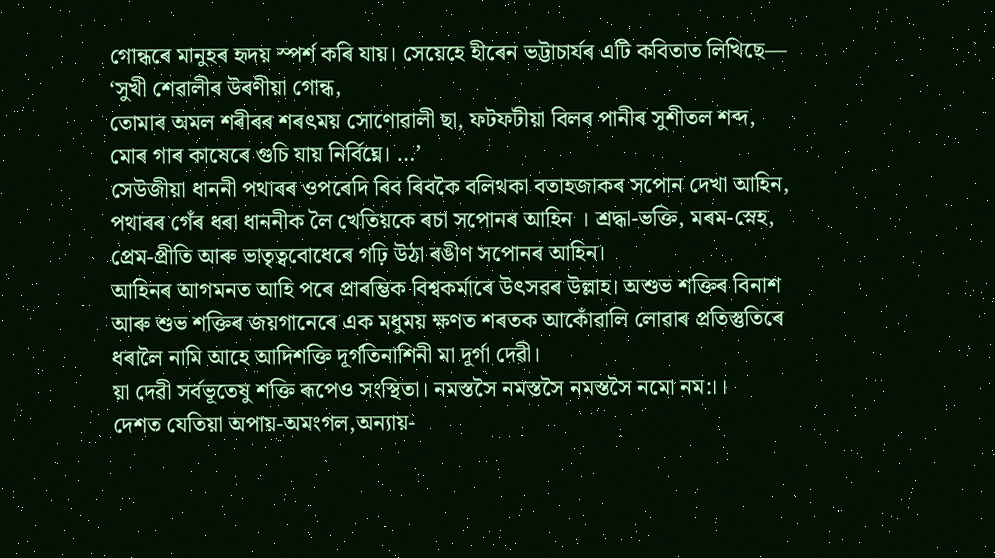গোন্ধৰে মানুহৰ হৃদয় স্পৰ্শ কৰি যায়। সেয়েহে হীৰেন ভট্টাচাৰ্যৰ এটি কবিতাত লিখিছে—
‘সুখী শেৱালীৰ উৰণীয়া গোন্ধ,
তোমাৰ অমল শৰীৰৰ শৰৎময় সোণোৱালী ছা, ফটফটীয়া বিলৰ পানীৰ সুশীতল শব্দ,
মোৰ গাৰ কাষেৰে গুচি যায় নির্বিঘ্নে। …’
সেউজীয়া ধাননী পথাৰৰ ওপৰেদি ৰিব ৰিবকৈ বলিথকা বতাহজাকৰ সপোন দেখা আহিন, পথাৰৰ গেঁৰ ধৰা ধাননীক লৈ খেতিয়কে ৰচা সপোনৰ আহিন । শ্ৰদ্ধা-ভক্তি, মৰম-স্নেহ, প্রেম-প্রীতি আৰু ভাতৃত্ববোধেৰে গঢ়ি উঠা ৰঙীণ সপোনৰ আহিন।
আহিনৰ আগমনত আহি পৰে প্ৰাৰম্ভিক বিশ্বকৰ্মাৰে উৎসৱৰ উল্লাহ। অশুভ শক্তিৰ বিনাশ আৰু শুভ শক্তিৰ জয়গানেৰে এক মধুময় ক্ষণত শৰতক আকোঁৱালি লোৱাৰ প্ৰতিস্তুতিৰে ধৰালৈ নামি আহে আদিশক্তি দূর্গতিনাশিনী মা দূর্গা দেৱী।
য়া দেৱী সর্বভূতেষু শক্তি ৰূপেও সংস্থিতা। নমস্তসৈ নমস্তসৈ নমস্তসৈ নমো নম:।।
দেশত যেতিয়া অপায়-অমংগল,অন্যায়-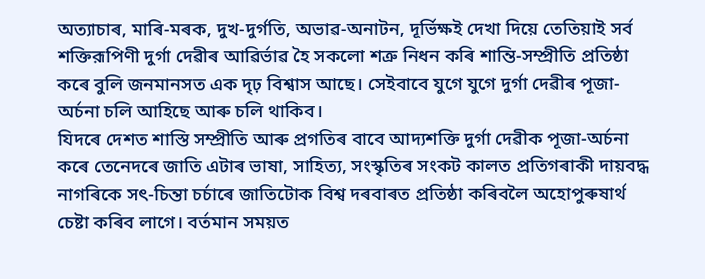অত্যাচাৰ, মাৰি-মৰক, দুখ-দুৰ্গতি, অভাৱ-অনাটন, দূর্ভিক্ষই দেখা দিয়ে তেতিয়াই সর্ব শক্তিরূপিণী দুর্গা দেৱীৰ আৱিৰ্ভাৱ হৈ সকলো শত্রু নিধন কৰি শান্তি-সম্প্ৰীতি প্রতিষ্ঠা কৰে বুলি জনমানসত এক দৃঢ় বিশ্বাস আছে। সেইবাবে যুগে যুগে দুর্গা দেৱীৰ পূজা-অৰ্চনা চলি আহিছে আৰু চলি থাকিব।
যিদৰে দেশত শাস্তি সম্প্ৰীতি আৰু প্ৰগতিৰ বাবে আদ্যশক্তি দুর্গা দেৱীক পূজা-অৰ্চনা কৰে তেনেদৰে জাতি এটাৰ ভাষা, সাহিত্য, সংস্কৃতিৰ সংকট কালত প্ৰতিগৰাকী দায়বদ্ধ নাগৰিকে সৎ-চিন্তা চৰ্চাৰে জাতিটোক বিশ্ব দৰবাৰত প্রতিষ্ঠা কৰিবলৈ অহোপুৰুষাৰ্থ চেষ্টা কৰিব লাগে। বর্তমান সময়ত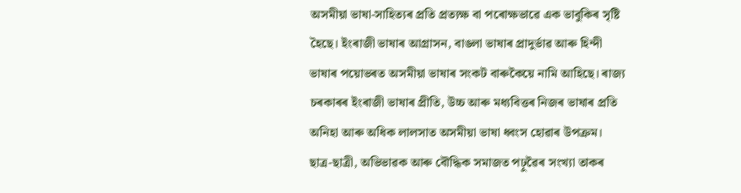অসমীয়া ভাষা-সাহিত্যৰ প্রতি প্রত্যক্ষ বা পৰোক্ষভাৱে এক ভাবুকিৰ সৃষ্টি হৈছে। ইংৰাজী ভাষাৰ আগ্রাসন, বাঙলা ভাষাৰ প্ৰাদুৰ্ভাৱ আৰু হিন্দী ভাষাৰ পয়োভৰত অসমীয়া ভাষাৰ সংকট বাৰুকৈয়ে নামি আহিছে। ৰাজ্য চৰকাৰৰ ইংৰাজী ভাষাৰ প্ৰীতি, উচ্চ আৰু মধ্যবিত্তৰ নিজৰ ভাষাৰ প্ৰতি অনিহা আৰু অধিক লালসাত অসমীয়া ভাষা ধ্বংস হোৱাৰ উপক্ৰম। ছাত্র-ছাত্রী, অভিভাৱক আৰু বৌদ্ধিক সমাজত পঢ়ুৱৈৰ সংখ্যা তাকৰ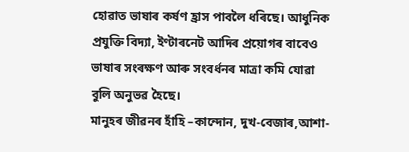হোৱাত ভাষাৰ কৰ্ষণ হ্ৰাস পাবলৈ ধৰিছে। আধুনিক প্রযুক্তি বিদ্যা, ইণ্টাৰনেট আদিৰ প্ৰয়োগৰ বাবেও ভাষাৰ সংৰক্ষণ আৰু সংবৰ্ধনৰ মাত্ৰা কমি যোৱা বুলি অনুভৱ হৈছে।
মানুহৰ জীৱনৰ হাঁহি –কান্দোন, দুখ-বেজাৰ,আশা-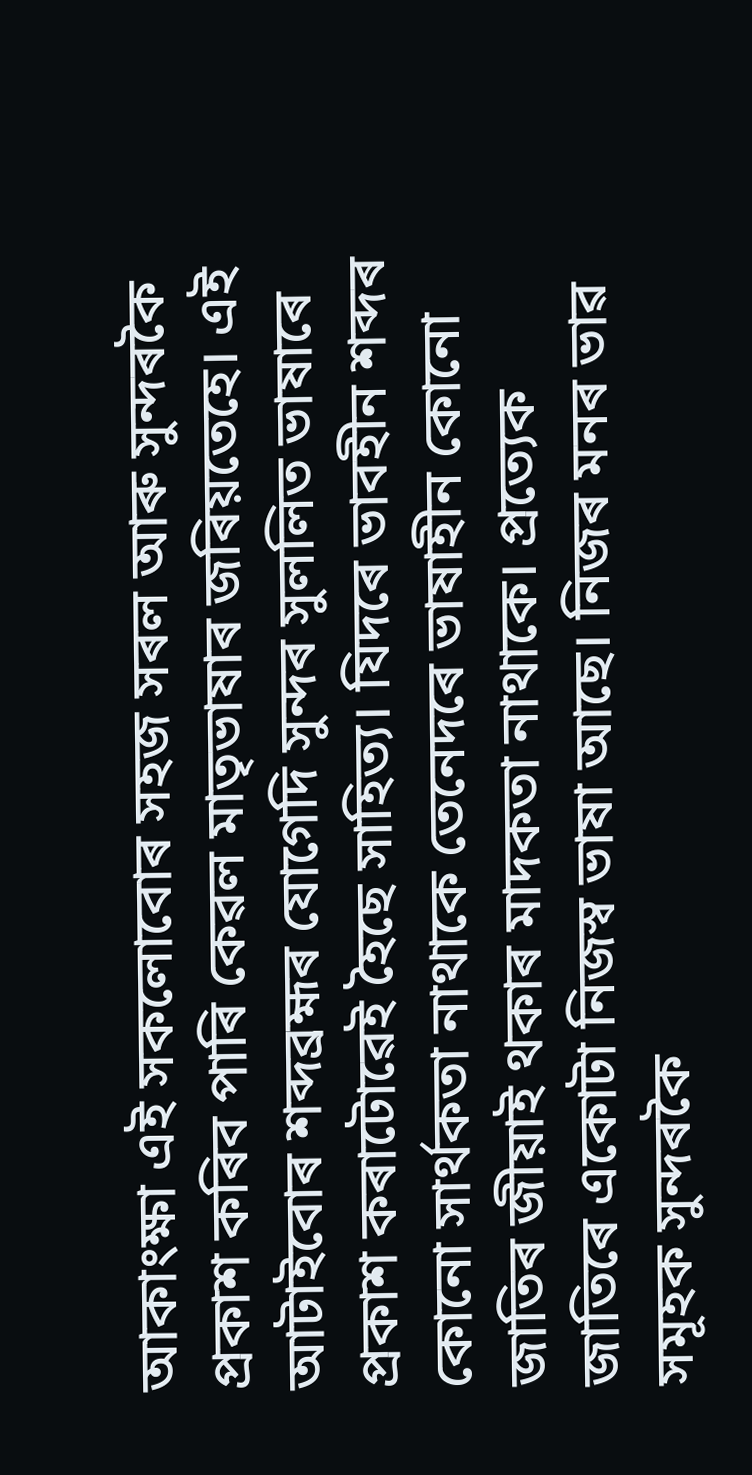আকাংক্ষা এই সকলোবোৰ সহজ সৰল আৰু সুন্দৰকৈ প্ৰকাশ কৰিব পাৰি কেৱল মাতৃভাষাৰ জৰিয়তেহে। এই আটাইবোৰ শব্দব্রহ্মৰ যোগেদি সুন্দৰ সুললিত ভাষাৰে প্ৰকাশ কৰাটোৱেই হৈছে সাহিত্য। যিদৰে ভাবহীন শব্দৰ কোনো সার্থকতা নাথাকে তেনেদৰে ভাষাহীন কোনো জাতিৰ জীয়াই থকাৰ মাদকতা নাথাকে। প্রত্যেক জাতিৰে একোটা নিজস্ব ভাষা আছে। নিজৰ মনৰ ভাৱ সমূহক সুন্দৰকৈ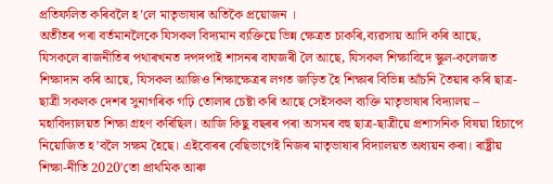প্রতিফলিত কৰিবলৈ হ’লে মাতৃভাষাৰ অতিকৈ প্ৰয়োজন ।
অতীতৰ পৰা বৰ্তমানলৈকে যিসকল বিদ্যমান ব্যক্তিয়ে ভিন্ন ক্ষেত্ৰত চাকৰি,ব্যৱসায় আদি কৰি আছে, যিসকলে ৰাজনীতিৰ পথাৰখনত দপদপাই শাসনৰ বাঘজৰী লৈ আছে, যিসকল শিক্ষাবিদে স্কুল-কলেজত শিক্ষাদান কৰি আছে, যিসকল আজিও শিক্ষাক্ষেত্ৰৰ লগত জড়িত হৈ শিক্ষাৰ বিভিন্ন আঁচনি তৈয়াৰ কৰি ছাত্ৰ-ছাত্ৰী সকলক দেশৰ সুনাগৰিক গঢ়ি তোলাৰ চেষ্টা কৰি আছে সেইসকল ব্যক্তি মাতৃভাষাৰ বিদ্যালয় – মহাবিদ্যালয়ত শিক্ষা গ্রহণ কৰিছিল। আজি কিছু বছৰৰ পৰা অসমৰ বহু ছাত্ৰ-ছাত্ৰীয়ে প্রশাসনিক বিষয়া হিচাপে নিয়োজিত হ’বলৈ সক্ষম হৈছে। এইবোৰৰ বেছিভাগেই নিজৰ মাতৃভাষাৰ বিদ্যালয়ত অধ্যয়ন কৰা। ৰাষ্ট্ৰীয় শিক্ষা-নীতি 2020’তো প্ৰাথমিক আৰু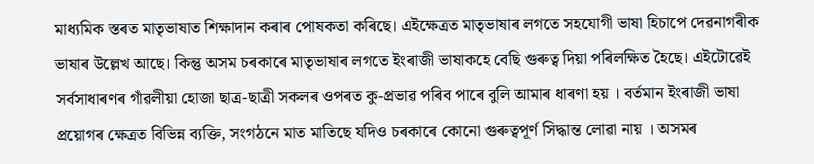মাধ্যমিক স্তৰত মাতৃভাষাত শিক্ষাদান কৰাৰ পোষকতা কৰিছে। এইক্ষেত্ৰত মাতৃভাষাৰ লগতে সহযোগী ভাষা হিচাপে দেৱনাগৰীক ভাষাৰ উল্লেখ আছে। কিন্তু অসম চৰকাৰে মাতৃভাষাৰ লগতে ইংৰাজী ভাষাকহে বেছি গুৰুত্ব দিয়া পৰিলক্ষিত হৈছে। এইটোৱেই সৰ্বসাধাৰণৰ গাঁৱলীয়া হোজা ছাত্ৰ-ছাত্ৰী সকলৰ ওপৰত কু-প্ৰভাৱ পৰিব পাৰে বুলি আমাৰ ধাৰণা হয় । বৰ্তমান ইংৰাজী ভাষা প্ৰয়োগৰ ক্ষেত্ৰত বিভিন্ন ব্যক্তি, সংগঠনে মাত মাতিছে যদিও চৰকাৰে কোনো গুৰুত্বপূৰ্ণ সিদ্ধান্ত লোৱা নায় । অসমৰ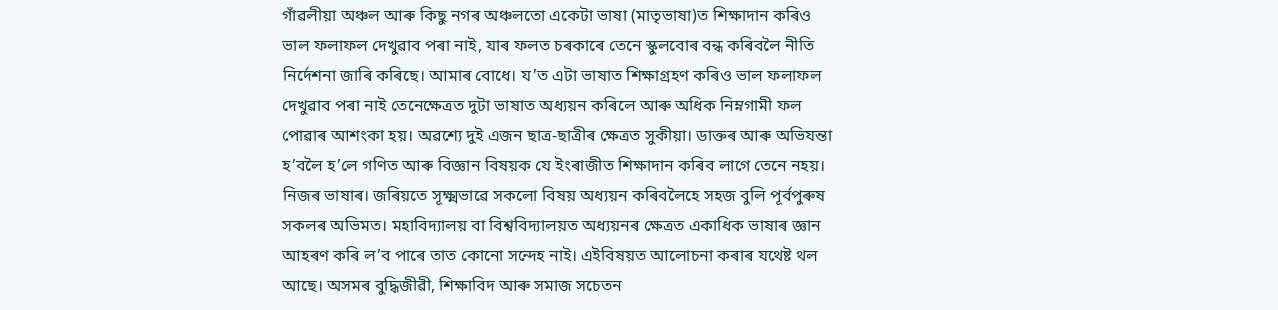গাঁৱলীয়া অঞ্চল আৰু কিছু নগৰ অঞ্চলতো একেটা ভাষা (মাতৃভাষা)ত শিক্ষাদান কৰিও ভাল ফলাফল দেখুৱাব পৰা নাই, যাৰ ফলত চৰকাৰে তেনে স্কুলবোৰ বন্ধ কৰিবলৈ নীতি নিৰ্দেশনা জাৰি কৰিছে। আমাৰ বোধে। য’ত এটা ভাষাত শিক্ষাগ্ৰহণ কৰিও ভাল ফলাফল দেখুৱাব পৰা নাই তেনেক্ষেত্ৰত দুটা ভাষাত অধ্যয়ন কৰিলে আৰু অধিক নিম্নগামী ফল পোৱাৰ আশংকা হয়। অৱশ্যে দুই এজন ছাত্র-ছাত্ৰীৰ ক্ষেত্ৰত সুকীয়া। ডাক্তৰ আৰু অভিযন্তা হ’বলৈ হ’লে গণিত আৰু বিজ্ঞান বিষয়ক যে ইংৰাজীত শিক্ষাদান কৰিব লাগে তেনে নহয়। নিজৰ ভাষাৰ। জৰিয়তে সূক্ষ্মভাৱে সকলো বিষয় অধ্যয়ন কৰিবলৈহে সহজ বুলি পূৰ্বপুৰুষ সকলৰ অভিমত। মহাবিদ্যালয় বা বিশ্ববিদ্যালয়ত অধ্যয়নৰ ক্ষেত্ৰত একাধিক ভাষাৰ জ্ঞান আহৰণ কৰি ল’ব পাৰে তাত কোনো সন্দেহ নাই। এইবিষয়ত আলোচনা কৰাৰ যথেষ্ট থল আছে। অসমৰ বুদ্ধিজীৱী, শিক্ষাবিদ আৰু সমাজ সচেতন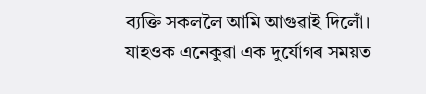ব্যক্তি সকললৈ আমি আগুৱাই দিলোঁ।
যাহওক এনেকুৱা এক দুৰ্যোগৰ সময়ত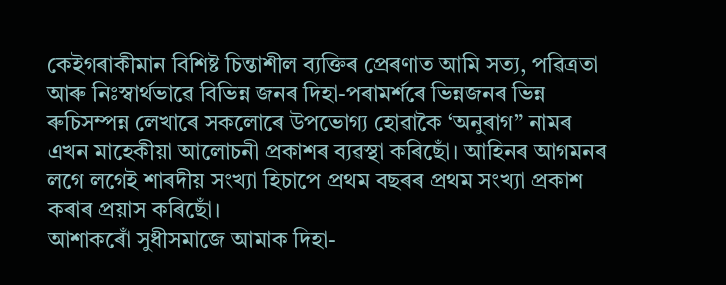কেইগৰাকীমান বিশিষ্ট চিন্তাশীল ব্যক্তিৰ প্ৰেৰণাত আমি সত্য, পৱিত্ৰতা আৰু নিঃস্বার্থভাৱে বিভিন্ন জনৰ দিহা-পৰামৰ্শৰে ভিন্নজনৰ ভিন্ন ৰুচিসম্পন্ন লেখাৰে সকলোৰে উপভোগ্য হোৱাকৈ ‘অনুৰাগ” নামৰ এখন মাহেকীয়া আলোচনী প্ৰকাশৰ ব্যৱস্থা কৰিছোঁ। আহিনৰ আগমনৰ লগে লগেই শাৰদীয় সংখ্যা হিচাপে প্ৰথম বছৰৰ প্ৰথম সংখ্যা প্ৰকাশ কৰাৰ প্ৰয়াস কৰিছোঁ।
আশাকৰোঁ সুধীসমাজে আমাক দিহা-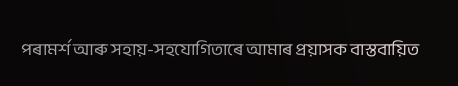পৰামৰ্শ আৰু সহায়-সহযোগিতাৰে আমাৰ প্ৰয়াসক বাস্তবায়িত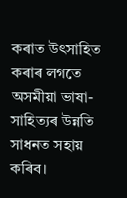কৰাত উৎসাহিত কৰাৰ লগতে অসমীয়া ভাষা-সাহিত্যৰ উন্নতি সাধনত সহায় কৰিব।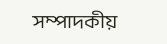সম্পাদকীয়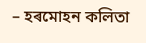– হৰমোহন কলিতা